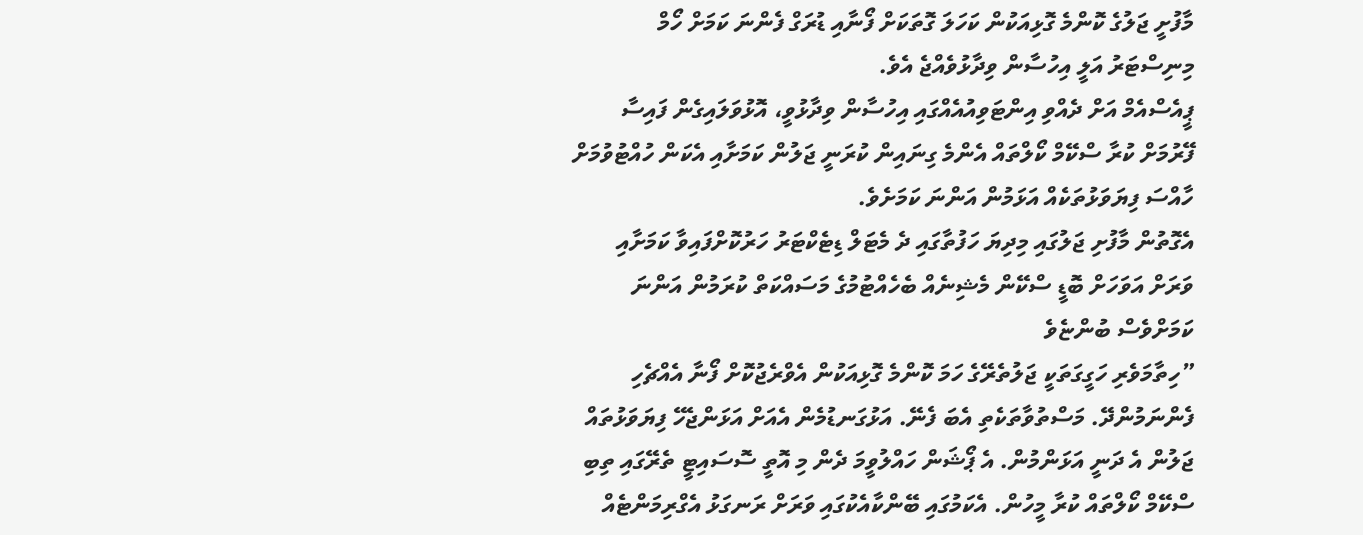މާފުށީ ޖަލުގެ ކޮންމެ ގޮޅިއަކުން ކަހަލަ ގޮތަކަށް ފޯނާއި ޑުރަގް ފެންނަ ކަމަށް ހޯމް މިނިސްޓަރު އަލީ އިހުސާން ވިދާޅުވެއްޖެ އެވެ.
ޕީއެސްއެމް އަށް ދެއްވި އިންޓަވިއުއެއްގައި އިހުސާން ވިދާޅުވީ، އޮޅުވަލައިގެން ފައިސާ ފޭރުމަށް ކުރާ ސްކޭމް ކޯލްތައް އެންމެ ގިނައިން ކުރަނީ ޖަލުން ކަމަށާއި އެކަން ހުއްޓުވުމަށް ހާއްސަ ފިޔަވަޅުތަކެއް އަޅަމުން އަންނަ ކަމަށެވެ.
އެގޮތުން މާފުށި ޖަލުގައި މިދިޔަ ހަފުތާގައި ދެ މެޓަލް ޑިޓެކްޓަރު ހަރުކޮށްފައިވާ ކަމަށާއި ވަރަށް އަވަހަށް ބޮޑީ ސްކޭން މެޝިނެއް ބެހެއްޓުމުގެ މަސައްކަތް ކުރަމުން އަންނަ ކަމަށްވެސް ބުންޏެވެ
”ހިތާމަވެރި ހަގީގަތަކީ ޖަލުތެރޭގެ ހަމަ ކޮންމެ ގޮޅިއަކުން އެވްރެޖުކޮށް ފޯނާ އެއްޗެހި ފެންނަމުންދޭ. މަސްތުވާތަކެތި އެބަ ފެނޭ. އަޅުގަނޑުމެން އެއަށް އަޅަންޖެހޭ ފިޔަވަޅުތައް ޖަލުން އެ ދަނީ އަޅަންމުން. އެ ޕޯޝަން ހައްލުވީމަ ދެން މި އޮތީ ސޮސައިޓީ ތެރޭގައި ތިބި ސްކޭމް ކޯލްތައް ކުރާ މީހުން. އެކަމުގައި ބޭންކާއެކުގައި ވަރަށް ރަނގަޅު އެގްރިމަންޓެއް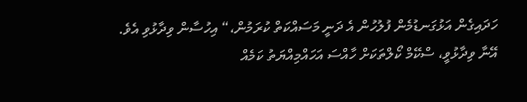ހަދައިގެން އަޅުގަނޑުމެން ފުލުހުން އެ ދަނީ މަސައްކަތް ކުރަމުން،“ އިހުސާން ވިދާޅުވި އެވެ.
އޭނާ ވިދާޅުވީ، ސްކޭމް ކޯލްތަކަށް ހާއްސަ އަހައްމިއްޔަތު ކަމެއް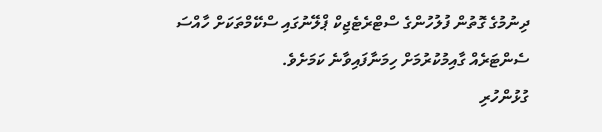ދިނުމުގެ ގޮތުން ފުލުހުންގެ ސްޓްރެޓެޖިކް ޕްލޭނުގައި ސްކޭމްތަކަށް ހާއްސަ ސެންޓަރެއް ގާއިމުކުރުމަށް ހިމަނާފައިވާނެ ކަމަށެވެ.
ގުޅުންހުރި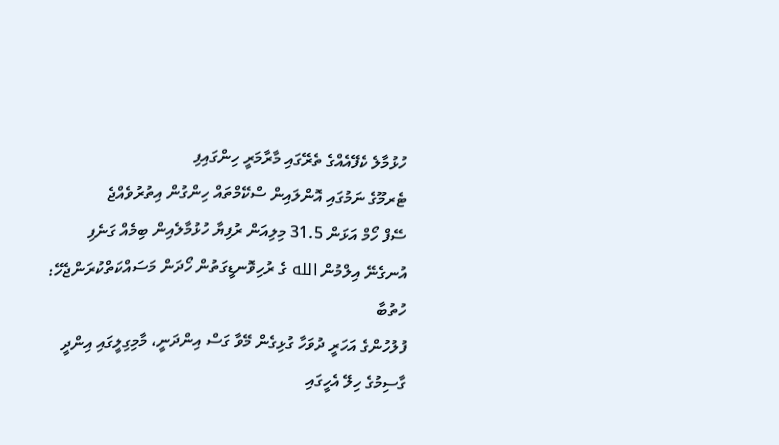ހުޅުމާލެ ކެފޭއެއްގެ ތެރޭގައި މާރާމަރީ ހިންގައިފި
ޓެރމޫގެ ނަމުގައި އޮންލައިން ސްކޭމްތައް ހިންގުން އިތުރުވެއްޖެ
ސޭފް ހޯމް އަޅަން 31.5 މިލިއަން ރުފިޔާ ހުޅުމާލެއިން ބިމެއް ގަނެފި
އުނގެނޭ އިލްމުން الله ގެ ރުހިވޮނޑީގަތުން ހޯދަން މަސައްކަތްކުރަންޖެހޭ: ހުތުބާ
ފުލުހުންގެ އަހަރީ ދުވަހާ ގުޅިގެން މޭވާ ގަސް އިންދަނީ، މާމިގިލީގައި އިންދީ
ގާސިމުގެ ހިލޭ އެހީގައި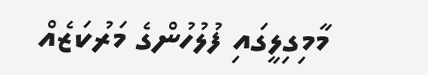މާމިގިލީގައި ފުލުހުންގެ މަރުކަޒެއް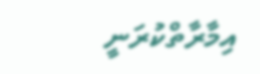އިމާރާތްކުރަނީ